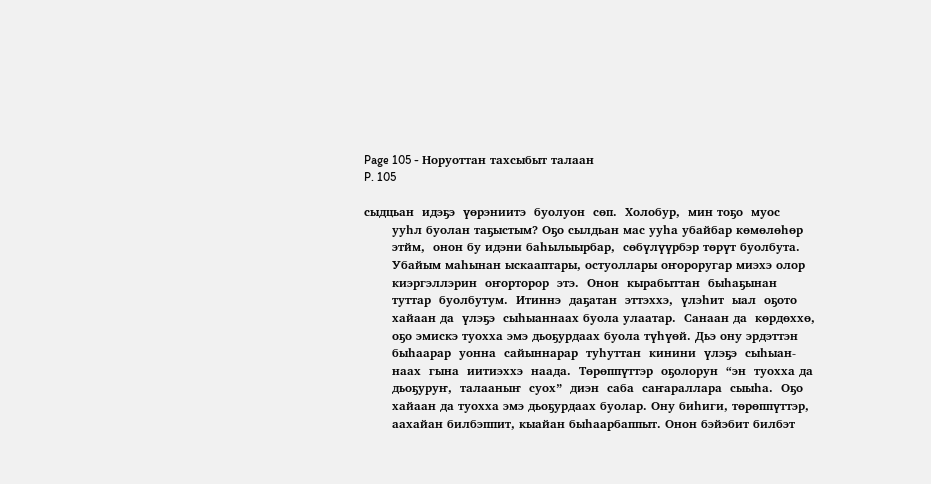Page 105 - Норуоттан тахсыбыт талаан
P. 105

сыдцьан  идэҕэ  үөрэниитэ  буолуон  сөп.  Холобур,  мин тоҕо  муос
       ууһл буолан таҕыстым? Оҕо сылдьан мас ууһа убайбар көмөлөһөр
       этйм,  онон бу идэни баһылыырбар,  сөбүлүүрбэр төрүт буолбута.
       Убайым маһынан ыскааптары, остуоллары оҥороругар миэхэ олор
       киэргэллэрин  оҥорторор  этэ.  Онон  кырабыттан  быһаҕынан
       туттар  буолбутум.  Итиннэ  даҕатан  эттэххэ,  үлэһит  ыал  оҕото
       хайаан да  үлэҕэ  сыһыаннаах буола улаатар.  Санаан да  көрдөххө,
       оҕо эмискэ туохха эмэ дьоҕурдаах буола түһүөй. Дьэ ону эрдэттэн
       быһаарар  уонна  сайыннарар  туһуттан  кинини  үлэҕэ  сыһыан-
       наах  гына  иитиэххэ  наада.  Төрөппүттэр  оҕолорун  “эн  туохха да
       дьоҕуруҥ,  талааныҥ  суох”  диэн  саба  саҥараллара  сыыһа.  Оҕо
       хайаан да туохха эмэ дьоҕурдаах буолар. Ону биһиги, төрөппүттэр,
       аахайан билбэппит, кыайан быһаарбаппыт. Онон бэйэбит билбэт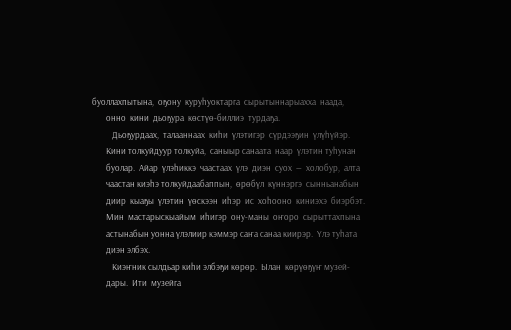буоллахпытына,  оҕону  куруһуоктарга  сырытыннарыахха  наада,
       онно  кини  дьоҕура  көстүө-биллиэ  турдаҕа.
          Дьоҕурдаах,  талааннаах  киһи  үлэтигэр  сүрдээҕин  үлүһүйэр.
       Кини толкуйдуур толкуйа,  саныыр санаата  наар  үлэтин туһунан
       буолар.  Айар  үлэһиккэ  чаастаах  үлэ  диэн  суох  —  холобур,  алта
       чаастан киэһэ толкуйдаабаппын,  өрөбүл  күннэргэ  сынньанабын
       диир  кыаҕы  үлэтин  үөскээн  иһэр  ис  хоһооно  киниэхэ  биэрбэт.
       Мин  мастарыскыайым  иһигэр  ону-маны  оҥоро  сырыттахпына
       астынабын уонна үлэлиир кэммэр саҥа санаа киирэр.  Үлэ туһата
       диэн элбэх.
          Киэҥник сылдьар киһи элбэҕи көрөр.  Ылан  көрүөҕүҥ музей-
       дары.  Ити  музейга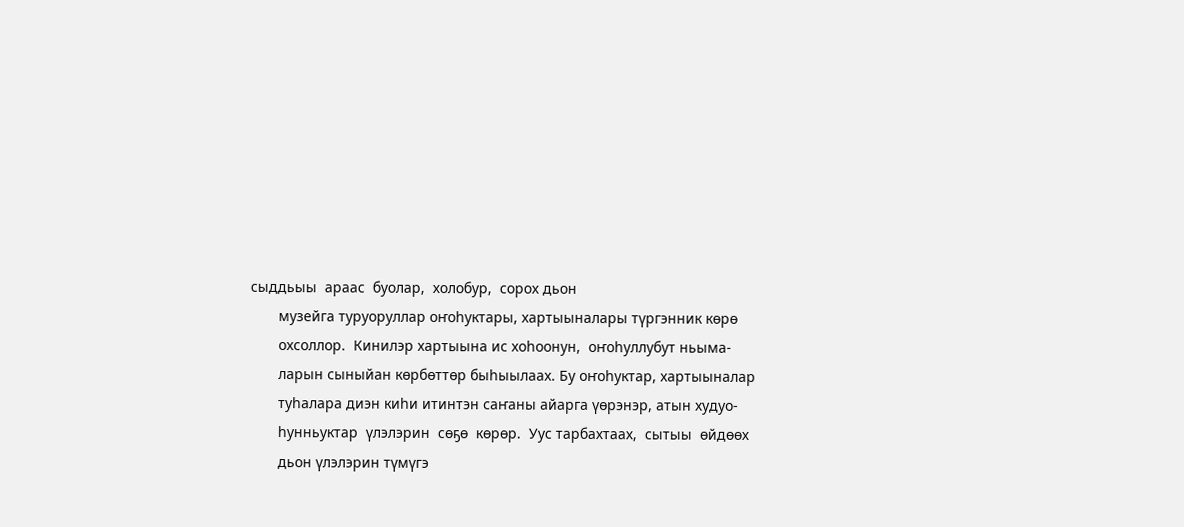сыддьыы  араас  буолар,  холобур,  сорох дьон
       музейга туруоруллар оҥоһуктары, хартыыналары түргэнник көрө
       охсоллор.  Кинилэр хартыына ис хоһоонун,  оҥоһуллубут ньыма-
       ларын сыныйан көрбөттөр быһыылаах. Бу оҥоһуктар, хартыыналар
       туһалара диэн киһи итинтэн саҥаны айарга үөрэнэр, атын худуо-
       һунньуктар  үлэлэрин  сөҕө  көрөр.  Уус тарбахтаах,  сытыы  өйдөөх
       дьон үлэлэрин түмүгэ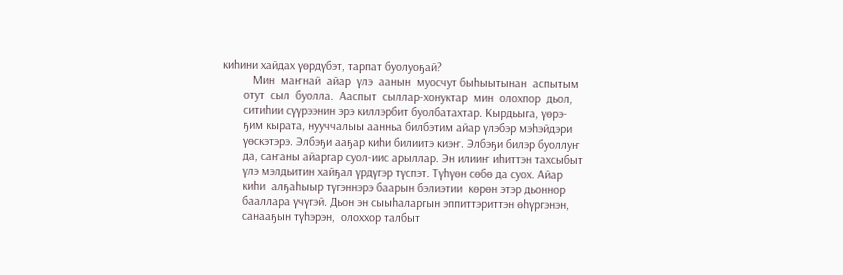киһини хайдах үөрдүбэт, тарпат буолуоҕай?
          Мин  маҥнай  айар  үлэ  аанын  муосчут быһыытынан  аспытым
       отут  сыл  буолла.  Ааспыт  сыллар-хонуктар  мин  олохпор  дьол,
       ситиһии сүүрээнин эрэ киллэрбит буолбатахтар. Кырдьыга, үөрэ-
       ҕим кырата, нууччалыы аанньа билбэтим айар үлэбэр мэһэйдэри
       үөскэтэрэ. Элбэҕи ааҕар киһи билиитэ киэҥ. Элбэҕи билэр буоллуҥ
       да, саҥаны айаргар суол-иис арыллар. Эн илииҥ иһиттэн тахсыбыт
       үлэ мэлдьитин хайҕал үрдүгэр түспэт. Түһүөн сөбө да суох. Айар
       киһи  алҕаһыыр түгэннэрэ баарын бэлиэтии  көрөн этэр дьоннор
       бааллара үчүгэй. Дьон эн сыыһаларгын эппиттэриттэн өһүргэнэн,
       санааҕын түһэрэн,  олоххор талбыт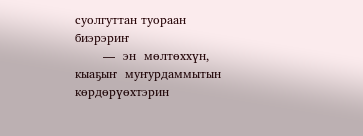суолгуттан туораан биэрэриҥ
       —  эн  мөлтөххүн,  кыаҕыҥ  муҥурдаммытын  көрдөрүөхтэрин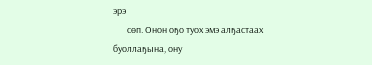эрэ
       сөп. Онон оҕо туох эмэ алҕастаах буоллаҕына, ону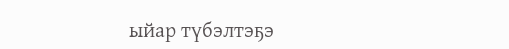ыйар түбэлтэҕэ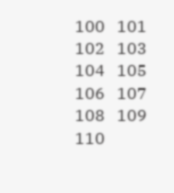100   101   102   103   104   105   106   107   108   109   110